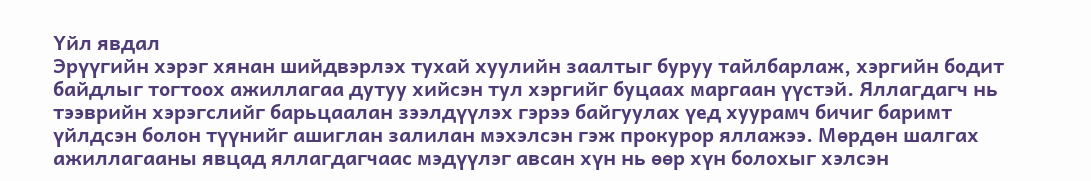Үйл явдал
Эрүүгийн хэрэг хянан шийдвэрлэх тухай хуулийн заалтыг буруу тайлбарлаж, хэргийн бодит байдлыг тогтоох ажиллагаа дутуу хийсэн тул хэргийг буцаах маргаан үүстэй. Яллагдагч нь тээврийн хэрэгслийг барьцаалан зээлдүүлэх гэрээ байгуулах үед хуурамч бичиг баримт үйлдсэн болон түүнийг ашиглан залилан мэхэлсэн гэж прокурор яллажээ. Мөрдөн шалгах ажиллагааны явцад яллагдагчаас мэдүүлэг авсан хүн нь өөр хүн болохыг хэлсэн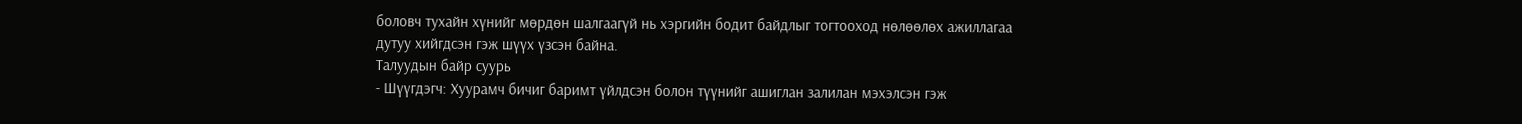боловч тухайн хүнийг мөрдөн шалгаагүй нь хэргийн бодит байдлыг тогтооход нөлөөлөх ажиллагаа дутуу хийгдсэн гэж шүүх үзсэн байна.
Талуудын байр суурь
- Шүүгдэгч: Хуурамч бичиг баримт үйлдсэн болон түүнийг ашиглан залилан мэхэлсэн гэж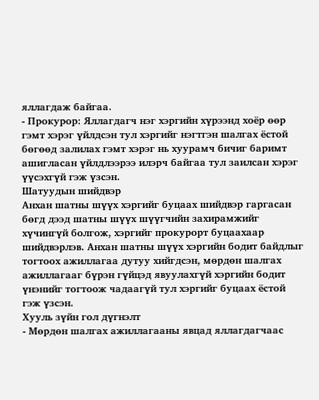яллагдаж байгаа.
- Прокурор: Яллагдагч нэг хэргийн хүрээнд хоёр өөр гэмт хэрэг үйлдсэн тул хэргийг нэгтгэн шалгах ёстой бөгөөд залилах гэмт хэрэг нь хуурамч бичиг баримт ашигласан үйлдлээрээ илэрч байгаа тул заилсан хэрэг үүсэхгүй гэж үзсэн.
Шатуудын шийдвэр
Анхан шатны шүүх хэргийг буцаах шийдвэр гаргасан бөгд дээд шатны шүүх шүүгчийн захирамжийг хүчингүй болгож, хэргийг прокурорт буцаахаар шийдвэрлэв. Анхан шатны шүүх хэргийн бодит байдлыг тогтоох ажиллагаа дутуу хийгдсэн, мөрдөн шалгах ажиллагааг бүрэн гүйцэд явуулахгүй хэргийн бодит үнэнийг тогтоож чадаагүй тул хэргийг буцаах ёстой гэж үзсэн.
Хууль зүйн гол дүгнэлт
- Мөрдөн шалгах ажиллагааны явцад яллагдагчаас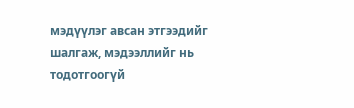мэдүүлэг авсан этгээдийг шалгаж, мэдээллийг нь тодотгоогүй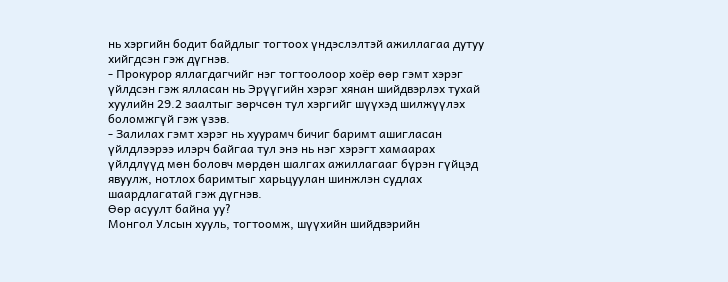нь хэргийн бодит байдлыг тогтоох үндэслэлтэй ажиллагаа дутуу хийгдсэн гэж дүгнэв.
- Прокурор яллагдагчийг нэг тогтоолоор хоёр өөр гэмт хэрэг үйлдсэн гэж ялласан нь Эрүүгийн хэрэг хянан шийдвэрлэх тухай хуулийн 29.2 заалтыг зөрчсөн тул хэргийг шүүхэд шилжүүлэх боломжгүй гэж үзэв.
- Залилах гэмт хэрэг нь хуурамч бичиг баримт ашигласан үйлдлээрээ илэрч байгаа тул энэ нь нэг хэрэгт хамаарах үйлдлүүд мөн боловч мөрдөн шалгах ажиллагааг бүрэн гүйцэд явуулж, нотлох баримтыг харьцуулан шинжлэн судлах шаардлагатай гэж дүгнэв.
Өөр асуулт байна уу?
Монгол Улсын хууль, тогтоомж, шүүхийн шийдвэрийн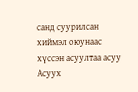санд суурилсан хиймэл оюунаас хүссэн асуултаа асуу
Асуух